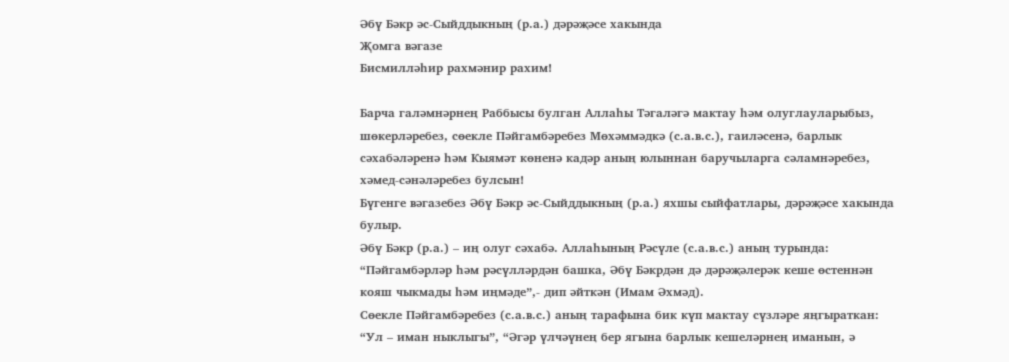Әбү Бәкр әс-Сыйддыкның (р.а.) дәрәҗәсе хакында
Җомга вәгазе
Бисмилләһир рахмәнир рахим!

Барча галәмнәрнең Раббысы булган Аллаhы Тәгаләгә мактау һәм олуглауларыбыз, шөкерләребез, сөекле Пәйгамбәребез Мөхәммәдкә (с.а.в.с.), гаиләсенә, барлык сәхабәләренә һәм Кыямәт көненә кадәр аның юлыннан баручыларга сәлaмнәребез, хәмед-сәнәләребез булсын!
Бүгенге вәгазебез Әбү Бәкр әс-Сыйддыкның (р.а.) яхшы сыйфатлары, дәрәҗәсе хакында булыр.
Әбү Бәкр (р.а.) – иң олуг сәхабә. Аллаһының Рәсүле (с.а.в.с.) аның турында: “Пәйгамбәрләр һәм рәсүлләрдән башка, Әбү Бәкрдән дә дәрәҗәлерәк кеше өстеннән кояш чыкмады һәм иңмәде”,- дип әйткән (Имам Әхмәд).
Сөекле Пәйгамбәребез (с.а.в.с.) аның тарафына бик күп мактау сүзләре яңгыраткан: “Ул – иман ныклыгы”, “Әгәр үлчәүнең бер ягына барлык кешеләрнең иманын, ә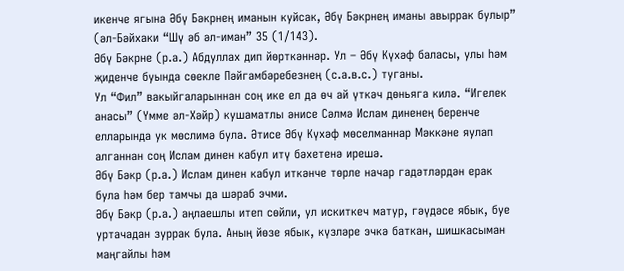икенче ягына Әбү Бәкрнең иманын куйсак, Әбү Бәкрнең иманы авыррак булыр” (әл-Бәйхаки “Шү әб әл-иман” 35 (1/143).
Әбү Бәкрне (р.а.) Абдуллах дип йөрткәннәр. Ул – Әбү Күхәф баласы, улы һәм җиденче буында сөекле Пәйгамбәребезнең (с.а.в.с.) туганы.
Ул “Фил” вакыйгаларыннан соң ике ел да өч ай үткәч дөньяга килә. “Игелек анасы” (Үмме әл-Хәйр) кушаматлы әнисе Сәлмә Ислам диненең беренче елларында ук мөслимә була. Әтисе Әбү Күхәф мөселманнар Мәккәне яулап алганнан соң Ислам динен кабул итү бәхетенә ирешә.
Әбү Бәкр (р.а.) Ислам динен кабул иткәнче төрле начар гадәтләрдән ерак була һәм бер тамчы да шәраб эчми.
Әбү Бәкр (р.а.) аңлаешлы итеп сөйли, ул искиткеч матур, гәүдәсе ябык, буе уртачадан зуррак була. Аның йөзе ябык, күзләре эчкә баткан, шишкасыман маңгайлы һәм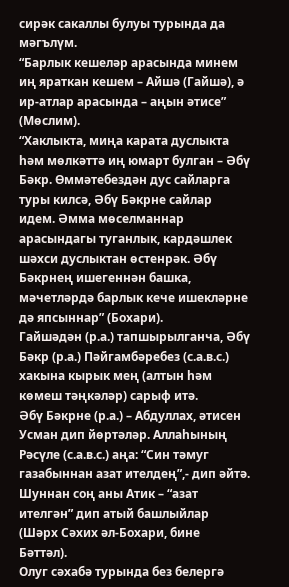сирәк сакаллы булуы турында да мәгълүм.
“Барлык кешеләр арасында минем иң яраткан кешем – Айшә (Гайшә), ә ир-атлар арасында – аңын әтисе” (Мөслим).
“Хаклыкта, миңа карата дуслыкта һәм мөлкәттә иң юмарт булган – Әбү Бәкр. Өммәтебездән дус сайларга туры килсә, Әбү Бәкрне сайлар идем. Әмма мөселманнар арасындагы туганлык, кардәшлек шәхси дуслыктан өстенрәк. Әбү Бәкрнең ишегеннән башка, мәчетләрдә барлык кече ишекләрне дә япсыннар” (Бохари).
Гайшәдән (р.а.) тапшырылганча, Әбү Бәкр (р.а.) Пәйгамбәребез (с.а.в.с.) хакына кырык мең (алтын һәм көмеш тәңкәләр) сарыф итә.
Әбү Бәкрне (р.а.) – Абдуллах, әтисен Усман дип йөртәләр. Аллаһының Рәсүле (с.а.в.с.) аңа: “Син тәмуг газабыннан азат ителдең”,- дип әйтә. Шуннан соң аны Атик – “азат ителгән” дип атый башлыйлар (Шәрх Сәхих әл-Бохари, бине Бәттәл).
Олуг сәхабә турында без белергә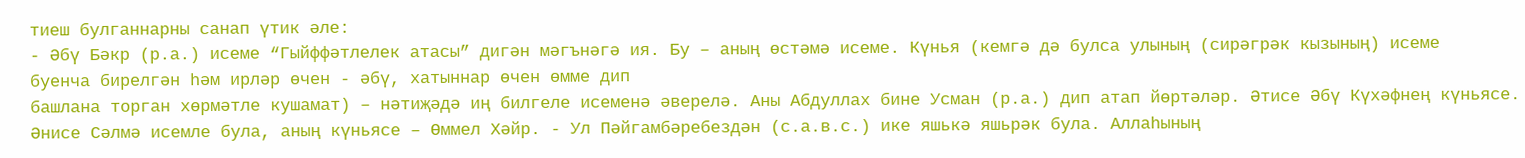тиеш булганнарны санап үтик әле:
- Әбү Бәкр (р.а.) исеме “Гыйффәтлелек атасы” дигән мәгънәгә ия. Бу – аның өстәмә исеме. Күнья (кемгә дә булса улының (сирәгрәк кызының) исеме
буенча бирелгән һәм ирләр өчен - әбү, хатыннар өчен өмме дип
башлана торган хөрмәтле кушамат) – нәтиҗәдә иң билгеле исеменә әверелә. Аны Абдуллах бине Усман (р.а.) дип атап йөртәләр. Әтисе Әбү Күхәфнең күньясе. Әнисе Сәлмә исемле була, аның күньясе – Өммел Хәйр. - Ул Пәйгамбәребездән (с.а.в.с.) ике яшькә яшьрәк була. Аллаһының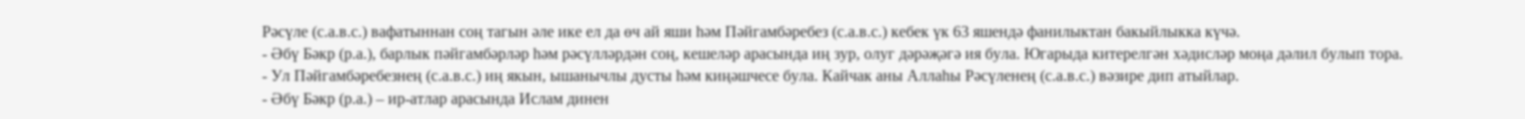Рәсүле (с.а.в.с.) вафатыннан соң тагын әле ике ел да өч ай яши һәм Пәйгамбәребез (с.а.в.с.) кебек үк 63 яшендә фанилыктан бакыйлыкка күчә.
- Әбү Бәкр (р.а.), барлык пәйгамбәрләр һәм рәсүлләрдән соң, кешеләр арасында иң зур, олуг дәрәҗәгә ия була. Югарыда китерелгән хәдисләр моңа дәлил булып тора.
- Ул Пәйгамбәребезнең (с.а.в.с.) иң якын, ышанычлы дусты һәм киңәшчесе була. Кайчак аны Аллаһы Рәсүленең (с.а.в.с.) вәзире дип атыйлар.
- Әбү Бәкр (р.а.) – ир-атлар арасында Ислам динен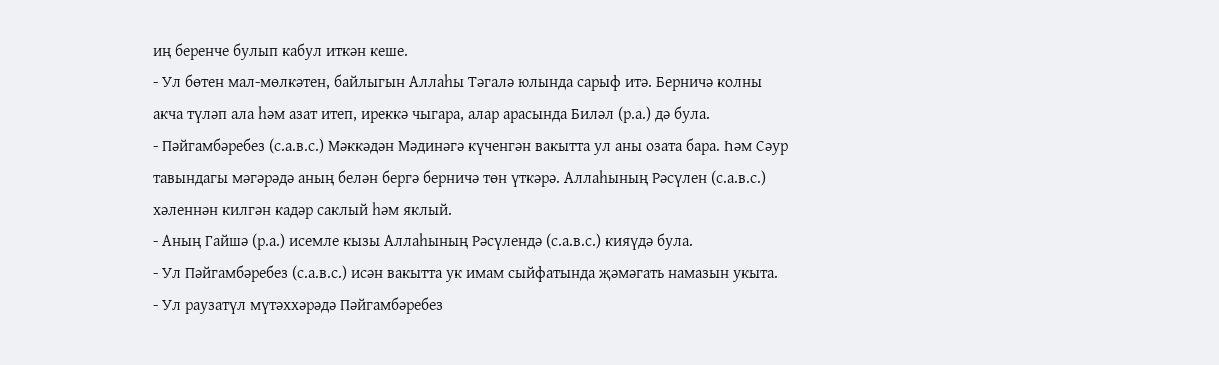иң беренче булып кабул иткән кеше.
- Ул бөтен мал-мөлкәтен, байлыгын Аллаһы Тәгалә юлында сарыф итә. Берничә колны акча түләп ала һәм азат итеп, иреккә чыгара, алар арасында Биләл (р.а.) дә була.
- Пәйгамбәребез (с.а.в.с.) Мәккәдән Мәдинәгә күченгән вакытта ул аны озата бара. Һәм Сәур тавындагы мәгәрәдә аның белән бергә берничә төн үткәрә. Аллаһының Рәсүлен (с.а.в.с.) хәленнән килгән кадәр саклый һәм яклый.
- Аның Гайшә (р.а.) исемле кызы Аллаһының Рәсүлендә (с.а.в.с.) кияүдә була.
- Ул Пәйгамбәребез (с.а.в.с.) исән вакытта ук имам сыйфатында җәмәгать намазын укыта.
- Ул раузатүл мүтәххәрәдә Пәйгамбәребез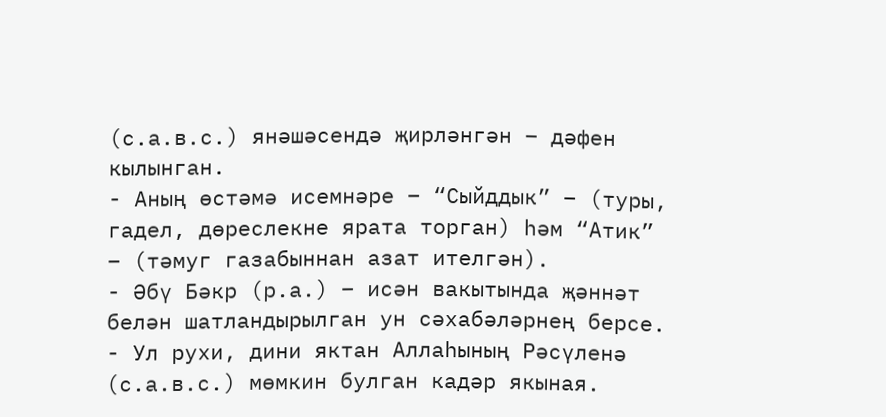(с.а.в.с.) янәшәсендә җирләнгән – дәфен кылынган.
- Аның өстәмә исемнәре – “Сыйддык” – (туры, гадел, дөреслекне ярата торган) һәм “Атик” – (тәмуг газабыннан азат ителгән).
- Әбү Бәкр (р.а.) – исән вакытында җәннәт белән шатландырылган ун сәхабәләрнең берсе.
- Ул рухи, дини яктан Аллаһының Рәсүленә (с.а.в.с.) мөмкин булган кадәр якыная.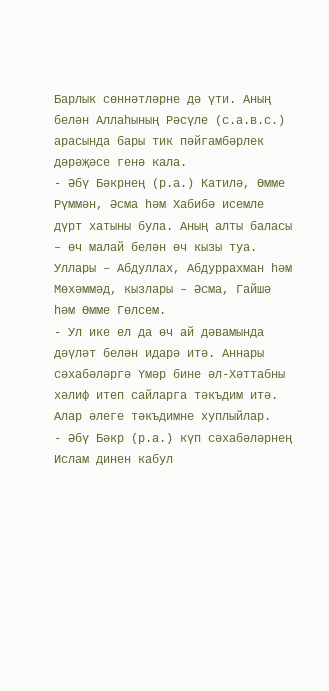Барлык сөннәтләрне дә үти. Аның белән Аллаһының Рәсүле (с.а.в.с.) арасында бары тик пәйгамбәрлек дәрәҗәсе генә кала.
- Әбү Бәкрнең (р.а.) Катилә, Өмме Рүммән, Әсма һәм Хабибә исемле дүрт хатыны була. Аның алты баласы – өч малай белән өч кызы туа. Уллары – Абдуллах, Абдуррахман һәм Мөхәммәд, кызлары – Әсма, Гайшә һәм Өмме Гөлсем.
- Ул ике ел да өч ай дәвамында дәүләт белән идарә итә. Аннары сәхабәләргә Үмәр бине әл-Хәттабны хәлиф итеп сайларга тәкъдим итә. Алар әлеге тәкъдимне хуплыйлар.
- Әбү Бәкр (р.а.) күп сәхабәләрнең Ислам динен кабул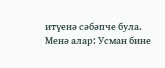итүенә сәбәпче була.
Менә алар: Усман бине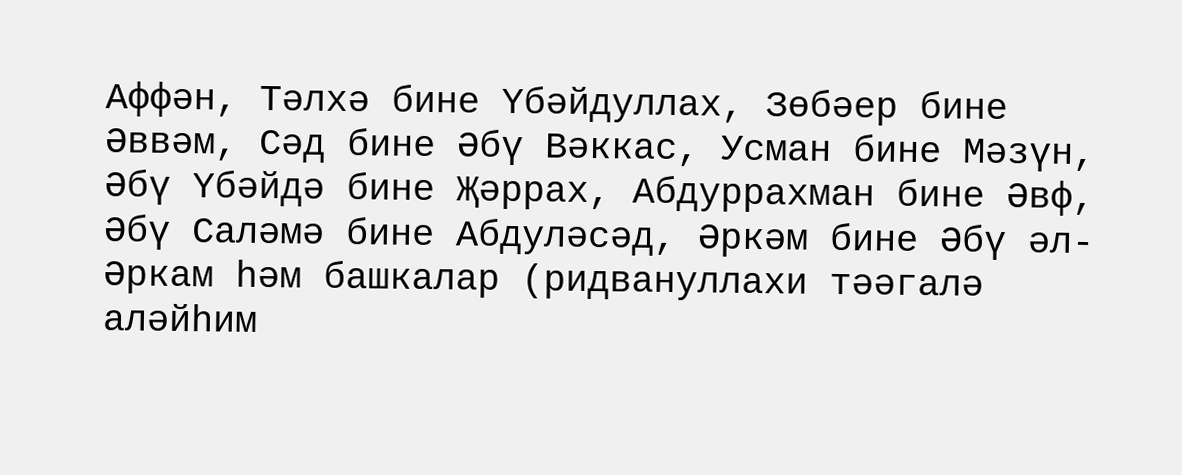Аффән, Тәлхә бине Үбәйдуллах, Зөбәер бине Әввәм, Сәд бине Әбү Вәккас, Усман бине Мәзүн, Әбү Үбәйдә бине Җәррах, Абдуррахман бине Әвф, Әбү Саләмә бине Абдуләсәд, Әркәм бине Әбү әл-Әркам һәм башкалар (ридвануллахи тәәгалә аләйһим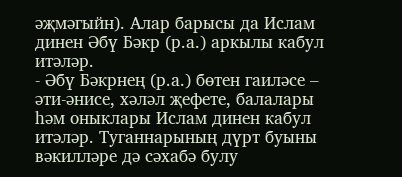әҗмәгыйн). Алар барысы да Ислам динен Әбү Бәкр (р.а.) аркылы кабул итәләр.
- Әбү Бәкрнең (р.а.) бөтен гаиләсе – әти-әнисе, хәләл җефете, балалары һәм оныклары Ислам динен кабул итәләр. Туганнарының дүрт буыны вәкилләре дә сәхабә булу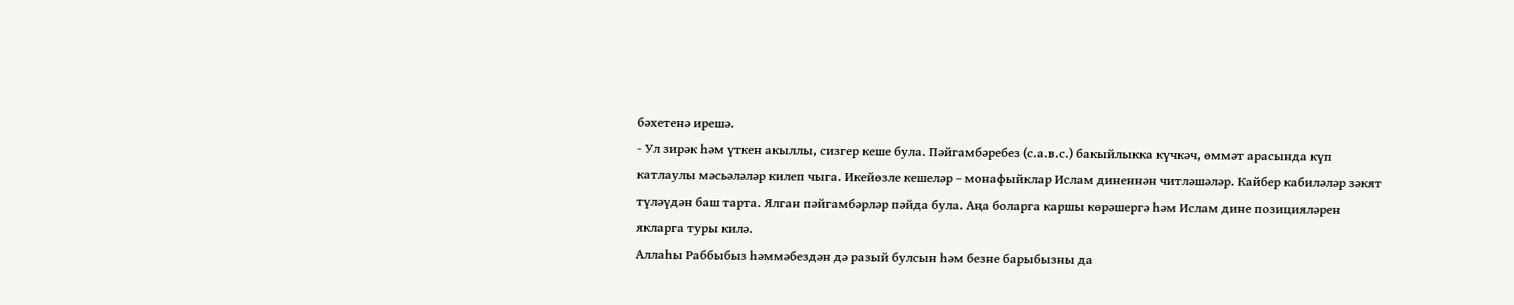бәхетенә ирешә.
- Ул зирәк һәм үткен акыллы, сизгер кеше була. Пәйгамбәребез (с.а.в.с.) бакыйлыкка күчкәч, өммәт арасында күп катлаулы мәсьәләләр килеп чыга. Икейөзле кешеләр – монафыйклар Ислам диненнән читләшәләр. Кайбер кабиләләр зәкят түләүдән баш тарта. Ялган пәйгамбәрләр пәйда була. Аңа боларга каршы көрәшергә һәм Ислам дине позицияләрен якларга туры килә.
Аллаһы Раббыбыз һәммәбездән дә разый булсын һәм безне барыбызны да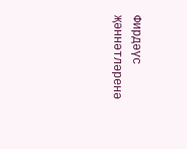Фирдәүс җәннәтләренә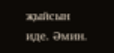җыйсын иде. Әмин.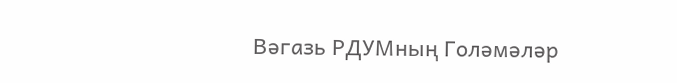Вәгазь РДУМның Голәмәләр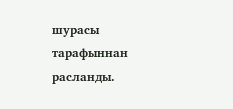шурасы тарафыннан расланды.